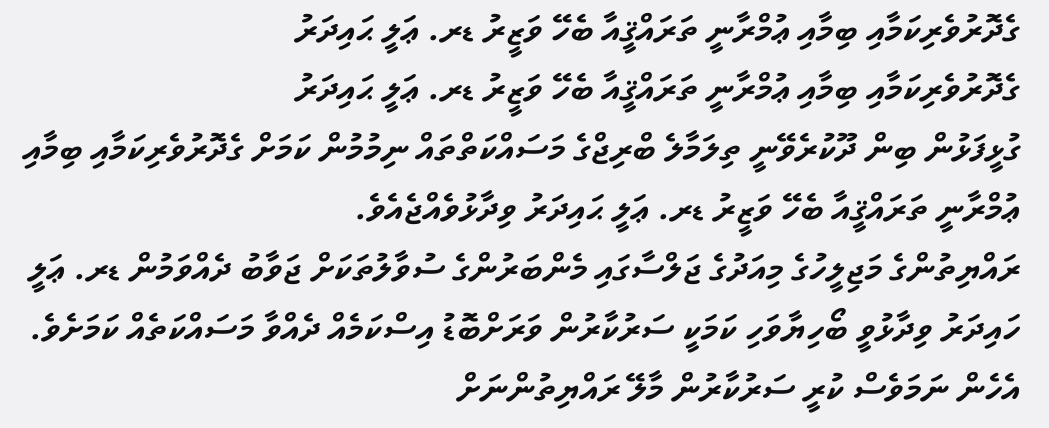ގެދޮރުވެރިކަމާއި ބިމާއި ޢުމްރާނީ ތަރައްޤީއާ ބެހޭ ވަޒީރު ޑރ. ޢަލީ ޙައިދަރު
ގެދޮރުވެރިކަމާއި ބިމާއި ޢުމްރާނީ ތަރައްޤީއާ ބެހޭ ވަޒީރު ޑރ. ޢަލީ ޙައިދަރު
ގުޅީފަޅުން ބިން ދޫކުރެވޭނީ ތިލަމާލެ ބްރިޖްގެ މަސައްކަތްތައް ނިމުމުން ކަމަށް ގެދޮރުވެރިކަމާއި ބިމާއި ޢުމްރާނީ ތަރައްޤީއާ ބެހޭ ވަޒީރު ޑރ. ޢަލީ ޙައިދަރު ވިދާޅުވެއްޖެއެވެ.
ރައްޔިތުންގެ މަޖިލީހުގެ މިއަދުގެ ޖަލްސާގައި މެންބަރުންގެ ސުވާލުތަކަށް ޖަވާބު ދެއްވަމުން ޑރ. ޢަލީ ހައިދަރު ވިދާޅުވީ ބޯހިޔާވަހި ކަމަކީ ސަރުކާރުން ވަރަށްބޮޑު އިސްކަމެއް ދެއްވާ މަސައްކަތެއް ކަމަށެވެ. އެހެން ނަމަވެސް ކުރީ ސަރުކާރުން މާލޭ ރައްޔިތުންނަށް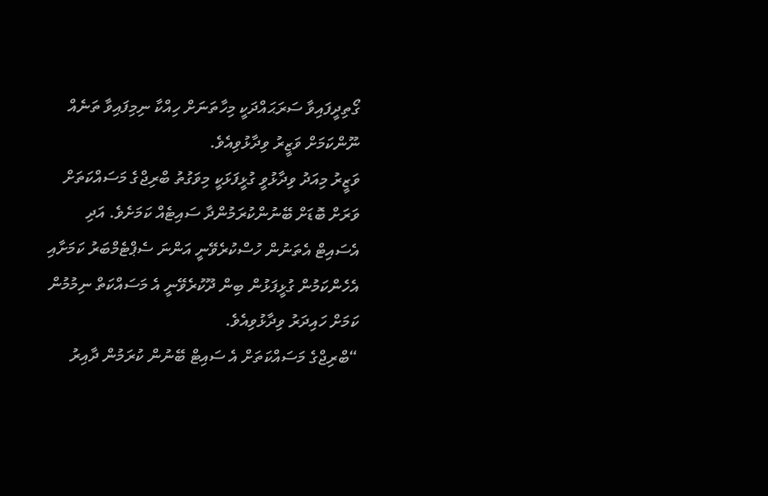ގޯތިދީފައިވާ ސަރަޙައްދަކީ މިހާތަނަށް ހިއްކާ ނިމިފައިވާ ތަނެއް ނޫންކަމަށް ވަޒީރު ވިދާޅުވިއެވެ.
ވަޒީރު މިއަދު ވިދާޅުވީ ގުޅީފަޅަކީ މިވަގުތު ބްރިޖްގެ މަސައްކަތަށް ވަރަށް ބޮޑަށް ބޭނުންކުރަމުންދާ ސައިޓެއް ކަމަށެވެ. އަދި އެސައިޓް އެތަނުން ހުސްކުރެވޭނީ އަންނަ ސެޕްޓެމްބަރު ކަމަށާއި އެހެންކަމުން ގުޅީފަޅުން ބިން ދޫކުރެވޭނީ އެ މަސައްކަތް ނިމުމުން ކަމަށް ހައިދަރު ވިދާޅުވިއެވެ.
“ބްރިޖްގެ މަސައްކަތަށް އެ ސައިޓް ބޭނުން ކުރަމުން ދާއިރު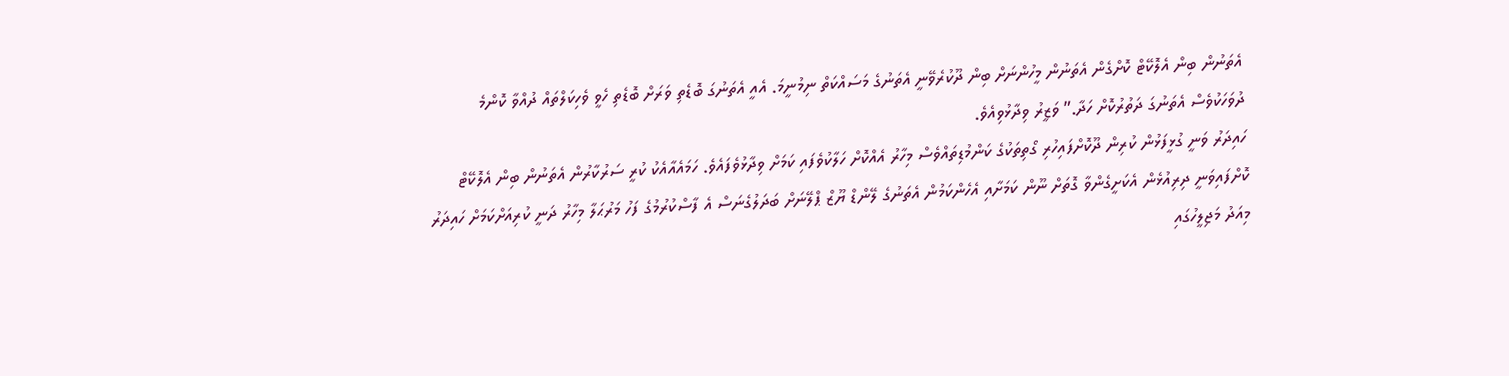އެތަނުން ބިން އެލޮކޭޓް ކޮށްގެން އެތަނުން މީހުންނަށް ބިން ދޫކުރެވޭނީ އެތަނުގެ މަސައްކަތް ނިމުނީމަ. އެއީ އެތަނުގަ ބޮޑެތި ވަރަށް ބޮޑެތި ހެވީ ވެހިކަލްތައް ދުއްވާ ކޮންމެ ދުވަހަކުވެސް އެތަނުގަ ދަތުރުކޮށް ހަދާ.” ވަޒީރު ވިދާޅުވިއެވެ.
ހައިދަރު ވަނީ ގުޅީފަޅުން ކުރިން ދޫކޮށްފައިހުރި ގޯތިތަކުގެ ކަންމުޑިތައްވެސް މިހާރު އެއްކޮށް ހަލާކުވެފައި ކަމަށް ވިދާޅުވެފައެވެ. ހަމައެއާއެކު ކުރީ ސަރުކާރުން އެތަނުން ބިން އެލޮކޭޓް ކޮށްފައިވަނީ ދިރިއުޅެން އެކަށީގެންވާ ގޮތަށް ނޫން ކަމަށާއި އެހެންކަމުން އެތަނުގެ ލޭންޑް ޔޫޒް ޕްލޭނަށް ބަދަލުގެނަސް އެ ފާސްކުރުމުގެ ފަހު މަރުޙަލާ މިހާރު ދަނީ ކުރިއަށްކަމަށް ހައިދަރު މިއަދު މަޖިލީހުގައި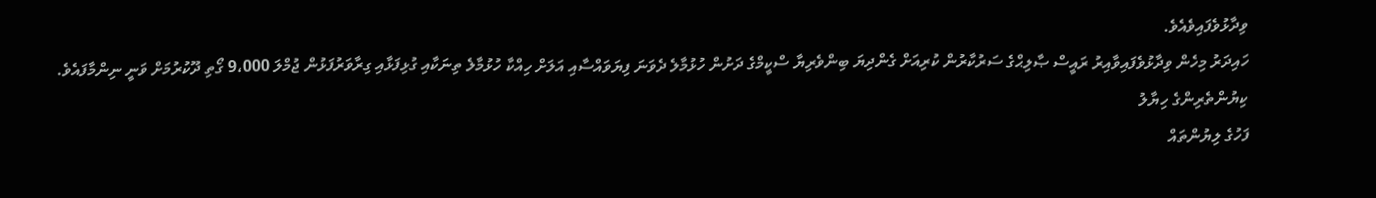ވިދާޅުވެފައިވެއެވެ.
ހައިދަރު މިހެން ވިދާޅުވެފައިވާއިރު ރައީސް ޞާލިޙްގެ ސަރުކާރުން ކުރިއަށް ގެންދިޔަ ބިންވެރިޔާ ސްކީމްގެ ދަށުން ހުޅުމާލެ ދެވަނަ ފިޔަވައްސާއި އަލަށް ހިއްކާ ހުޅުމާލެ ތިނަކާއި ގުޅިފަޅާއި ގިރާވަރުފަޅުން ޖުމްލަ 9،000 ގޯތި ދޫކުރުމަށް ވަނީ ނިންމާފައެވެ.
ކިޔުންތެރިންގެ ހިޔާލު
ފަހުގެ ލިޔުންތައް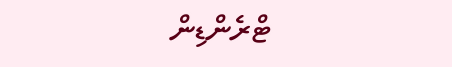ޓްރެންޑިން